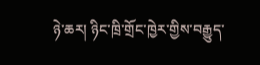ཉེ་ཆར། ཉིང་ཁྲི་གྲོང་ཁྱེར་གྱིས་བརྒྱུད་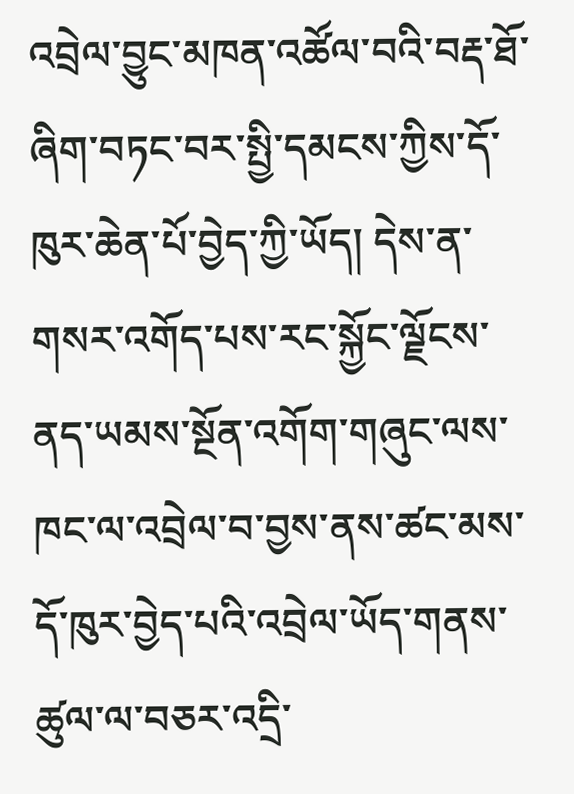འབྲེལ་བྱུང་མཁན་འཚོལ་བའི་བརྡ་ཐོ་ཞིག་བཏང་བར་སྤྱི་དམངས་ཀྱིས་དོ་ཁུར་ཆེན་པོ་བྱེད་ཀྱི་ཡོད། དེས་ན་གསར་འགོད་པས་རང་སྐྱོང་ལྗོངས་ནད་ཡམས་སྔོན་འགོག་གཞུང་ལས་ཁང་ལ་འབྲེལ་བ་བྱས་ནས་ཚང་མས་དོ་ཁུར་བྱེད་པའི་འབྲེལ་ཡོད་གནས་ཚུལ་ལ་བཅར་འདྲི་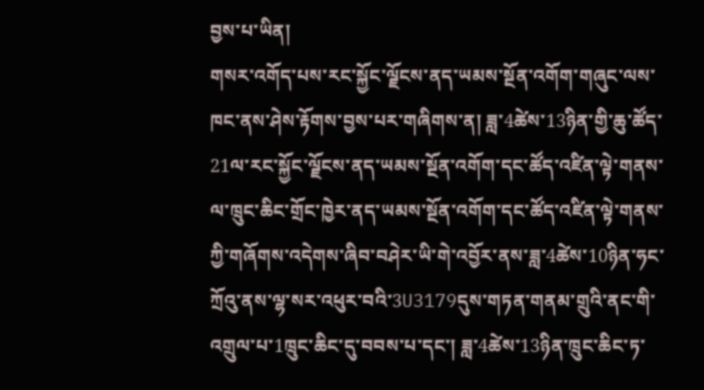བྱས་པ་ཡིན།
གསར་འགོད་པས་རང་སྐྱོང་ལྗོངས་ནད་ཡམས་སྔོན་འགོག་གཞུང་ལས་ཁང་ནས་ཤེས་རྟོགས་བྱས་པར་གཞིགས་ན། ཟླ་4ཚེས་13ཉིན་གྱི་ཆུ་ཚོད་21ལ་རང་སྐྱོང་ལྗོངས་ནད་ཡམས་སྔོན་འགོག་དང་ཚོད་འཛིན་ལྟེ་གནས་ལ་ཁྲུང་ཆིང་གྲོང་ཁྱེར་ནད་ཡམས་སྔོན་འགོག་དང་ཚོད་འཛིན་ལྟེ་གནས་ཀྱི་གཞོགས་འདེགས་ཞིབ་བཤེར་ཡི་གེ་འབྱོར་ནས་ཟླ་4ཚེས་10ཉིན་ཧང་ཀྲོའུ་ནས་ལྷ་སར་འཕུར་བའི་3U3179དུས་གཏན་གནམ་གྲུའི་ནང་གི་འགྲུལ་པ་1ཁྲུང་ཆིང་དུ་བབས་པ་དང་། ཟླ་4ཚེས་13ཉིན་ཁྲུང་ཆིང་ཏ་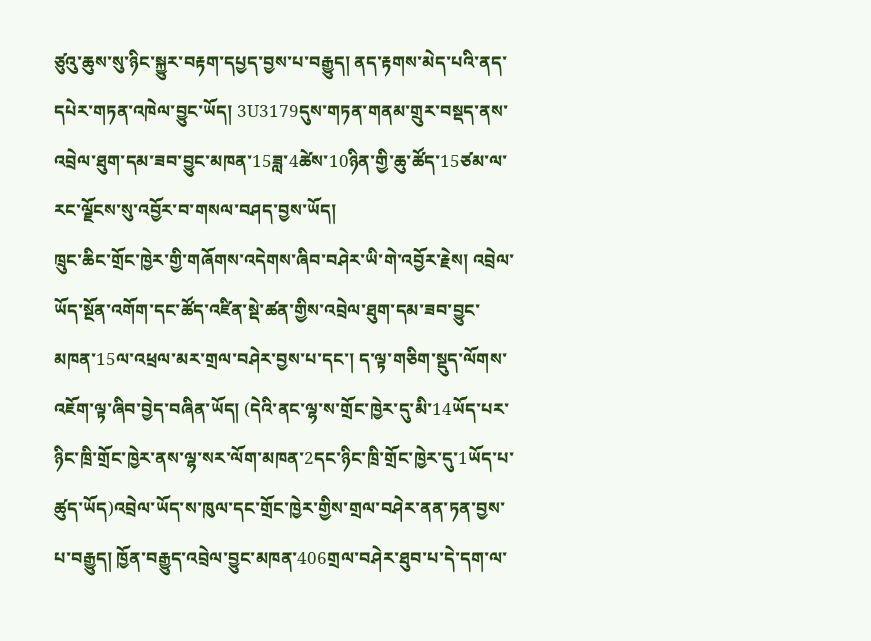ཙུའུ་ཆུས་སུ་ཉིང་སྐྱུར་བརྟག་དཔྱད་བྱས་པ་བརྒྱུད། ནད་རྟགས་མེད་པའི་ནད་དཔེར་གཏན་འཁེལ་བྱུང་ཡོད། 3U3179དུས་གཏན་གནམ་གྲུར་བསྡད་ནས་འབྲེལ་ཐུག་དམ་ཟབ་བྱུང་མཁན་15ཟླ་4ཚེས་10ཉིན་གྱི་ཆུ་ཚོད་15ཙམ་ལ་རང་ལྗོངས་སུ་འབྱོར་བ་གསལ་བཤད་བྱས་ཡོད།
ཁྲུང་ཆིང་གྲོང་ཁྱེར་གྱི་གཞོགས་འདེགས་ཞིབ་བཤེར་ཡི་གེ་འབྱོར་རྗེས། འབྲེལ་ཡོད་སྔོན་འགོག་དང་ཚོད་འཛིན་སྡེ་ཚན་གྱིས་འབྲེལ་ཐུག་དམ་ཟབ་བྱུང་མཁན་15ལ་འཕྲལ་མར་གྲལ་བཤེར་བྱས་པ་དང་། ད་ལྟ་གཅིག་སྡུད་ལོགས་འཇོག་ལྟ་ཞིབ་བྱེད་བཞིན་ཡོད། (དེའི་ནང་ལྷ་ས་གྲོང་ཁྱེར་དུ་མི་14ཡོད་པར་ཉིང་ཁྲི་གྲོང་ཁྱེར་ནས་ལྷ་སར་ལོག་མཁན་2དང་ཉིང་ཁྲི་གྲོང་ཁྱེར་དུ་1ཡོད་པ་ཚུད་ཡོད)འབྲེལ་ཡོད་ས་ཁུལ་དང་གྲོང་ཁྱེར་གྱིས་གྲལ་བཤེར་ནན་ཏན་བྱས་པ་བརྒྱུད། ཁྱོན་བརྒྱུད་འབྲེལ་བྱུང་མཁན་406གྲལ་བཤེར་ཐུབ་པ་དེ་དག་ལ་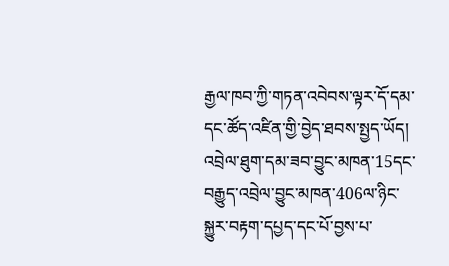རྒྱལ་ཁབ་ཀྱི་གཏན་འབེབས་ལྟར་དོ་དམ་དང་ཚོད་འཛིན་གྱི་བྱེད་ཐབས་སྤྱད་ཡོད། འབྲེལ་ཐུག་དམ་ཟབ་བྱུང་མཁན་15དང་བརྒྱུད་འབྲེལ་བྱུང་མཁན་406ལ་ཉིང་སྐྱུར་བརྟག་དཔྱད་དང་པོ་བྱས་པ་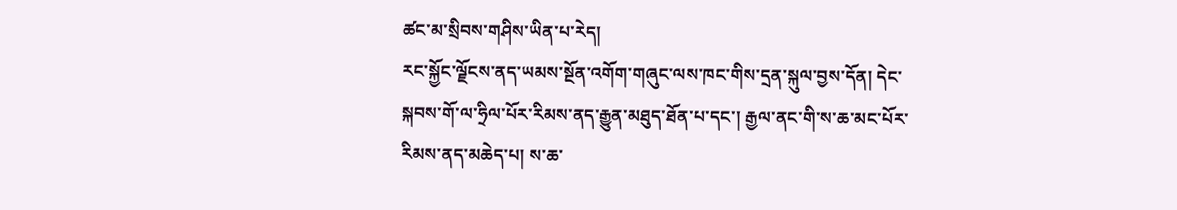ཚང་མ་སྲིབས་གཤིས་ཡིན་པ་རེད།
རང་སྐྱོང་ལྗོངས་ནད་ཡམས་སྔོན་འགོག་གཞུང་ལས་ཁང་གིས་དྲན་སྐུལ་བྱས་དོན། དེང་སྐབས་གོ་ལ་ཧྲིལ་པོར་རིམས་ནད་རྒྱུན་མཐུད་ཐོན་པ་དང་། རྒྱལ་ནང་གི་ས་ཆ་མང་པོར་རིམས་ནད་མཆེད་པ། ས་ཆ་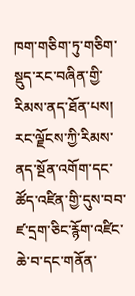ཁག་གཅིག་ཏུ་གཅིག་སྡུད་རང་བཞིན་གྱི་རིམས་ནད་ཐོན་པས། རང་ལྗོངས་ཀྱི་རིམས་ནད་སྔོན་འགོག་དང་ཚོད་འཛིན་གྱི་དུས་བབ་ཛ་དྲག་ཅིང་རྙོག་འཛིང་ཆེ་བ་དང་གནོན་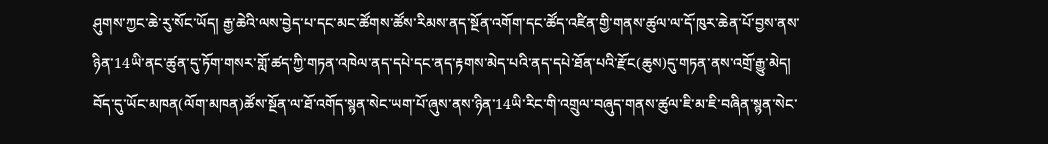ཤུགས་ཀྱང་ཆེ་རུ་སོང་ཡོད། རྒྱ་ཆེའི་ལས་བྱེད་པ་དང་མང་ཚོགས་ཚོས་རིམས་ནད་སྔོན་འགོག་དང་ཚོད་འཛིན་གྱི་གནས་ཚུལ་ལ་དོ་ཁུར་ཆེན་པོ་བྱས་ནས་ཉིན་14ཡི་ནང་ཚུན་དུ་ཏོག་གསར་གློ་ཚད་ཀྱི་གཏན་འཁེལ་ནད་དཔེ་དང་ནད་རྟགས་མེད་པའི་ནད་དཔེ་ཐོན་པའི་རྫོང(ཆུས)དུ་གཏན་ནས་འགྲོ་རྒྱུ་མེད། བོད་དུ་ཡོང་མཁན(ལོག་མཁན)ཚོས་སྔོན་ལ་ཐོ་འགོད་སྙན་སེང་ཡག་པོ་ཞུས་ནས་ཉིན་14ཡི་རིང་གི་འགྲུལ་བཞུད་གནས་ཚུལ་ཇི་མ་ཇི་བཞིན་སྙན་སེང་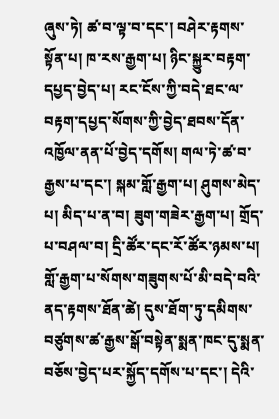ཞུས་ཏེ། ཚ་བ་ལྟ་བ་དང་། བཤེར་རྟགས་སྟོན་པ། ཁ་རས་རྒྱག་པ། ཉིང་སྐྱུར་བརྟག་དཔྱད་བྱེད་པ། རང་ངོས་ཀྱི་བདེ་ཐང་ལ་བརྟག་དཔྱད་སོགས་ཀྱི་བྱེད་ཐབས་དོན་འཁྱོལ་ནན་པོ་བྱེད་དགོས། གལ་ཏེ་ཚ་བ་རྒྱས་པ་དང་། སྐམ་གློ་རྒྱག་པ། ཤུགས་མེད་པ། མིད་པ་ན་བ། ཟུག་གཟེར་རྒྱག་པ། གྲོད་པ་བཤལ་བ། དྲི་ཚོར་དང་རོ་ཚོར་ཉམས་པ། གློ་རྒྱག་པ་སོགས་གཟུགས་པོ་མི་བདེ་བའི་ནད་རྟགས་ཐོན་ཚེ། དུས་ཐོག་ཏུ་དམིགས་བཙུགས་ཚ་རྒྱས་སྒོ་བསྟེན་སྨན་ཁང་དུ་སྨན་བཅོས་བྱེད་པར་སྐྱོད་དགོས་པ་དང་། དེའི་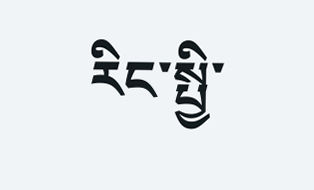རིང་སྤྱི་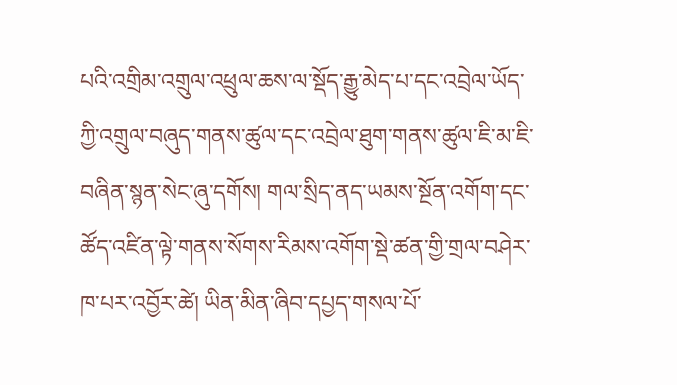པའི་འགྲིམ་འགྲུལ་འཕྲུལ་ཆས་ལ་སྡོད་རྒྱུ་མེད་པ་དང་འབྲེལ་ཡོད་ཀྱི་འགྲུལ་བཞུད་གནས་ཚུལ་དང་འབྲེལ་ཐུག་གནས་ཚུལ་ཇི་མ་ཇི་བཞིན་སྙན་སེང་ཞུ་དགོས། གལ་སྲིད་ནད་ཡམས་སྔོན་འགོག་དང་ཚོད་འཛིན་ལྟེ་གནས་སོགས་རིམས་འགོག་སྡེ་ཚན་གྱི་གྲལ་བཤེར་ཁ་པར་འབྱོར་ཚེ། ཡིན་མིན་ཞིབ་དཔྱད་གསལ་པོ་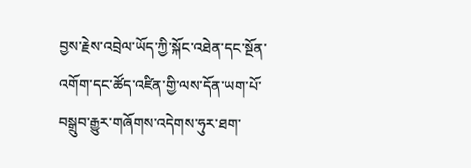བྱས་རྗེས་འབྲེལ་ཡོད་ཀྱི་སྐོང་འཐེན་དང་སྔོན་འགོག་དང་ཚོད་འཛིན་གྱི་ལས་དོན་ཡག་པོ་བསྒྲུབ་རྒྱུར་གཞོགས་འདེགས་ཧུར་ཐག་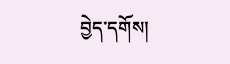བྱེད་དགོས།